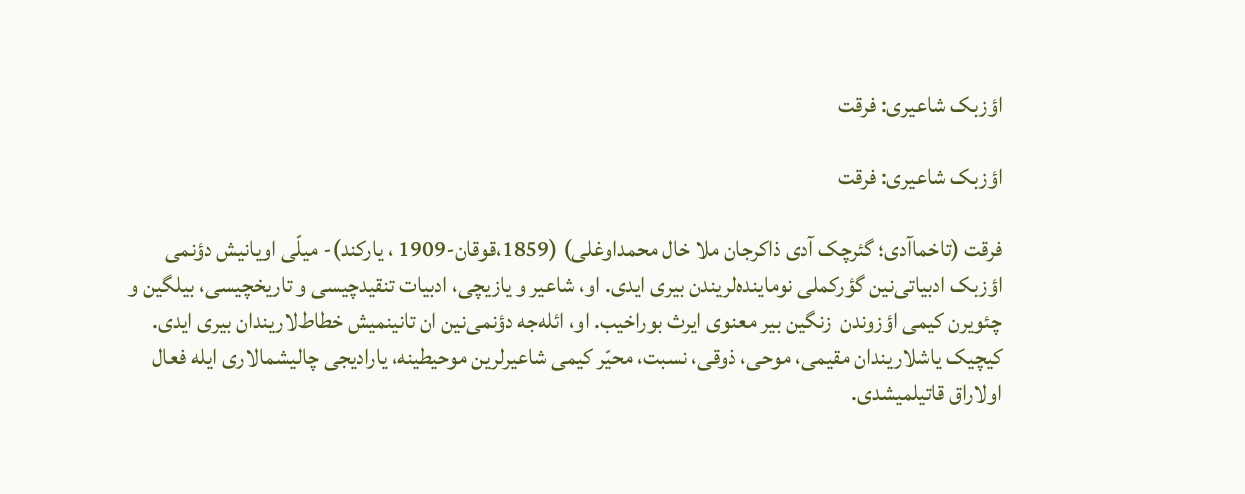اؤزبک شاعیری: فرقت

اؤزبک شاعیری: فرقت

فرقت (تاخماآدی؛ گئرچک آدی ذاکرجان ملا خال‌ محمداوغلی) (1859،قوقان-1909 ، یارکند)- میلّی اویانیش دؤنمی اؤزبک ادبیاتی‌نین گؤرکملی نوماینده‌لریندن بیری‌ ایدی. او، شاعیر و یازیچی، ادبیات تنقیدچیسی و تاریخچیسی، بیلگین و چئویرن کیمی اؤزوندن  زنگین بیر معنوی ایرث بوراخیب. او، ائله‌جه دؤنمی‌نین ان تانینمیش خطاط‌لاریندان بیری ایدی. کیچیک یاشلاریندان مقیمی، موحی، ذوقی، نسبت، محیّر کیمی شاعیرلرین موحیطینه، یارادیجی‌ چالیشمالاری ایله فعال اولاراق قاتیلمیشدی.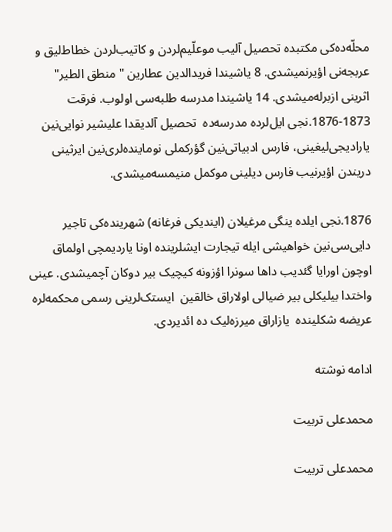محلّه‌ده‌کی مکتبده تحصیل آلیب موعلّیم‌لردن و کاتیب‌لردن خطاط‌لیق و عربجه‌نی اؤیرنمیشدی. 8 یاشیندا فریدالدین عطارین "منطق الطیر" اثرینی ازبرله‌میشدی. 14 یاشیندا مدرسه طلبه‌سی اولوب. فرقت 1873-1876.نجی ایل‌لرده مدرسه‌ده  تحصیل آلدیقدا علیشیر نوایی‌نین یارادیجی‌لیغینی، فارس ادبیاتی‌نین گؤرکملی نوماینده‌لری‌نین ایرثینی دریندن اؤیرنیب فارس دیلینی موکمل منیمسه‌میشدی.

1876.نجی ایلده ینگی مرغیلان (ایندیکی فرغانه) شهرینده‌کی تاجیر دایی‌سی‌نین خواهیشی ایله تیجارت ایشلرینده اونا یاردیمچی اولماق اوچون اورایا گئدیب داها سونرا اؤزونه کیچیک بیر دوکان آچمیشدی. عینی واختدا بیلیکلی بیر ضیالی اولاراق خالقین  ایستک‌لرینی رسمی محکمه‌لره عریضه‌ شکلینده  یازاراق میرزه‌لیک ده ائدیردی.

ادامه نوشته

محمدعلی تربیت

محمدعلی تربیت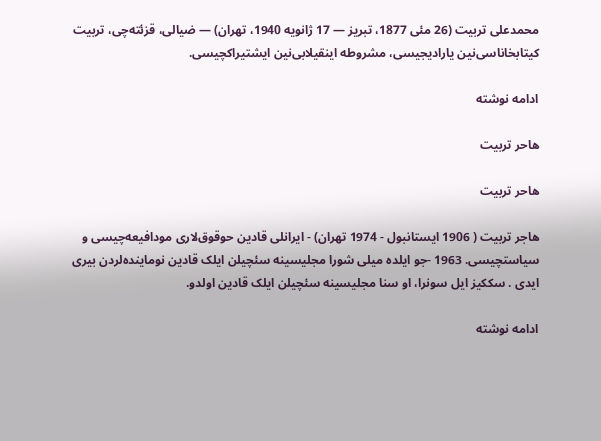محمدعلی تربیت (26 مئی 1877، تبریز — 17 ژانویه 1940، تهران) — ضیالی، قزئته‌چی، تربیت کیتابخاناسی‌نین یارادیجیسی، مشروطه اینقیلابی‌نین ایشتیراکچیسی.

ادامه نوشته

هاحر تربیت

هاحر تربیت

هاجر تربیت ( 1906 ایستانبول - 1974 تهران) - ایرانلی قادین حوقوق‌لاری مودافیعه‌چیسی و سیاستچیسی. 1963 -جو ایلده میلی شورا مجلیسینه سئچیلن ایلک قادین نوماینده‌لردن بیری ایدی . سککیز ایل سونرا، او سنا مجلیسینه سئچیلن ایلک قادین اولدو‌.

ادامه نوشته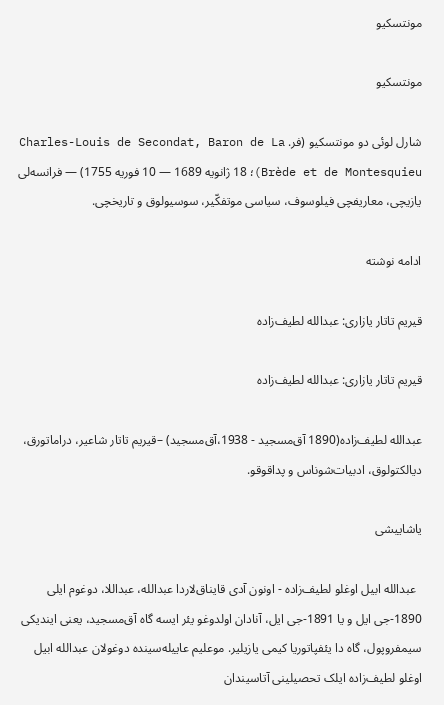مونتسکیو

مونتسکیو

شارل لوئی دو مونتسکیو (فر. Charles-Louis de Secondat, Baron de La Brède et de Montesquieu)؛ 18 ژانویه 1689 — 10 فوریه 1755) — فرانسه‌لی یازیچی، معاریفچی فیلوسوف، سیاسی موتفکّیر، سوسیولوق و تاریخچی.

ادامه نوشته

قیریم تاتار یازاری: عبدالله لطیف‌زاده

قیریم تاتار یازاری: عبدالله لطیف‌زاده

عبدالله لطیف‌زاده(1890 آق‌مسجید - 1938،آق‌مسجید) –قیریم تاتار شاعیر، دراماتورق، دیالکتولوق، ادبیات‌شوناس و پداقوقو.

یاشاییشی

  عبدالله ابیل اوغلو لطیف‌زاده - اونون آدی قایناق‌لاردا عبدالله، عبداللا، دوغوم ایلی 1890-جی ایل و یا 1891-جی ایل، آنادان اولدوغو یئر ایسه گاه آق‌مسجید، یعنی ایندیکی سیمفروپول، گاه دا یئفپاتوریا کیمی یازیلیر. موعلیم عاییله‌سینده دوغولان عبدالله ابیل اوغلو لطیف‌زاده ایلک تحصیلینی آتاسیندان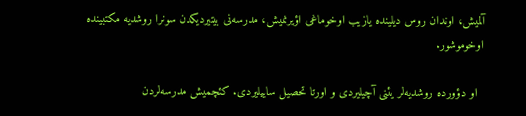آلمیش، اوندان روس دیلینده یازیب اوخوماغی اؤیرنمیش، مدرسه‌نی بیتیردیکدن سونرا روشدیه مکتبینده اوخوموشور.

  او دؤورده روشدیه‌لر یئنی آچیلیردی و اورتا تحصیل ساییلیردی. کئچمیش مدرسه‌لردن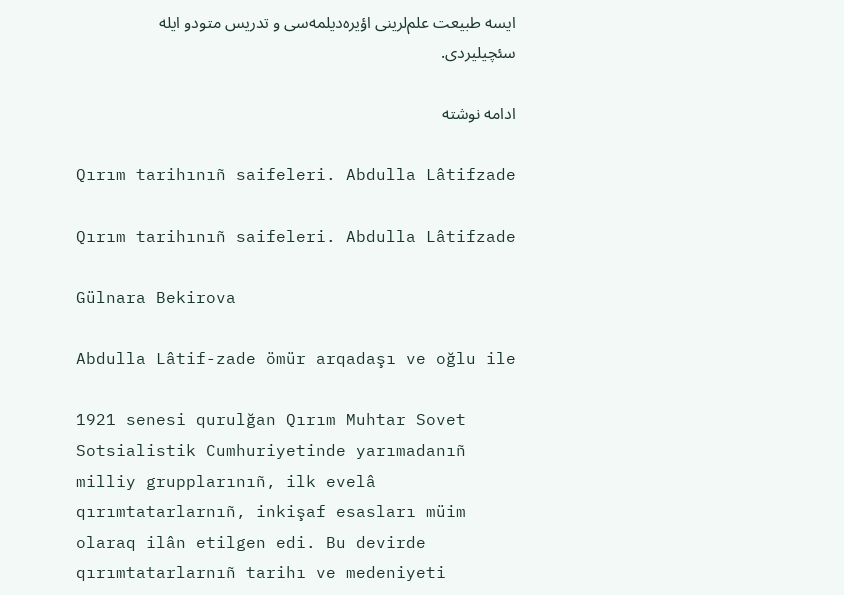ایسه طبیعت علم‌لرینی اؤیره‌دیلمه‌سی و تدریس متودو ایله سئچیلیردی.

ادامه نوشته

Qırım tarihınıñ saifeleri. Abdulla Lâtifzade

Qırım tarihınıñ saifeleri. Abdulla Lâtifzade

Gülnara Bekirova

Abdulla Lâtif-zade ömür arqadaşı ve oğlu ile

1921 senesi qurulğan Qırım Muhtar Sovet Sotsialistik Cumhuriyetinde yarımadanıñ milliy grupplarınıñ, ilk evelâ qırımtatarlarnıñ, inkişaf esasları müim olaraq ilân etilgen edi. Bu devirde qırımtatarlarnıñ tarihı ve medeniyeti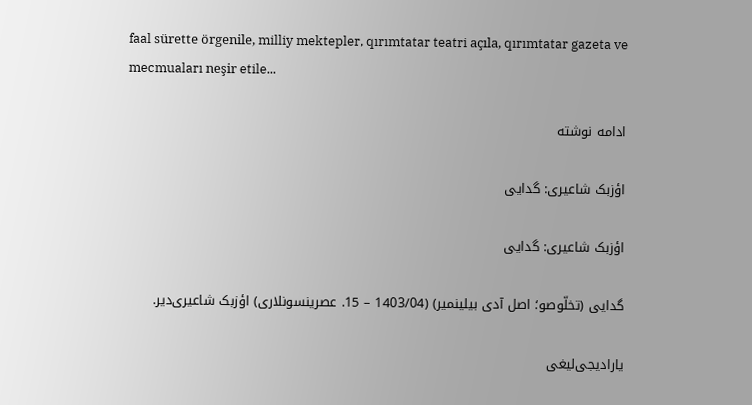faal sürette örgenile, milliy mektepler, qırımtatar teatri açıla, qırımtatar gazeta ve mecmuaları neşir etile...

ادامه نوشته

اؤزبک شاعیری: گدایی

اؤزبک شاعیری: گدایی

گدایی (تخلّوصو؛ اصل آدی بیلینمیر) (1403/04 – 15. عصرینسونلاری) اؤزبک شاعیری‌دیر.

یارادیجی‌لیغی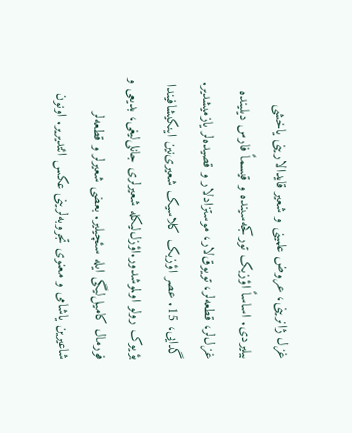غزل ژانرینی، عروض علمینی و شعیر قایدالارینی یاخشی بیلیردی. اساساً اؤزبک تورکجه‌سینده و قیسماً فارس دیلینده غزل‌لر، قطعه‌لر، تویوق‌لار، موستزادلار و قصیده‌لر یازمیشدیر. گدایی، 15. عصر اؤزبک کلاسیک شعیری‌نین اینکیشافیندا بؤیوک رولو اولموشدور.اؤزل‌لیکله شعیرلری جانلی‌لیغی، بدیعی و فورمال کامیل‌لیگی ایله سئچیلیر. بعضی شعیرلر و قطعه‌لر شاعیرین یاشامی و معنوی تجروبه‌لرینی عکس ائتدیریر. اونون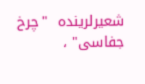شعیرلرینده  "چرخ جفاسی‌" ،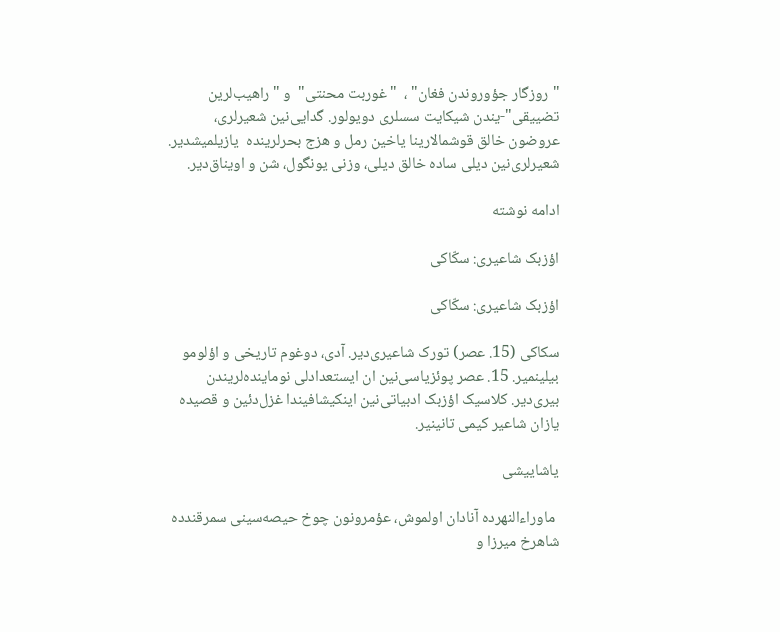"روزگار جؤورو‌ندن فغان" ،  "غوربت محنتی"  و "راهیب‌لرین تضییقی‌"-یندن شیکایت سسلری دویولور. گدایی‌نین شعیرلری، عروضون خالق قوشمالارینا یاخین رمل و هزج بحرلرینده  یازیلمیشدیر. شعیرلری‌نین دیلی ساده خالق دیلی، وزنی یونگول، شن و اویناق‌دیر.

ادامه نوشته

اؤزبک شاعیری: سکّاکی

اؤزبک شاعیری: سکّاکی

سکاکی (15. عصر) تورک شاعیری‌دیر. آدی، دوغوم تاریخی و اؤلومو بیلینمیر. 15. عصر پوئزیاسی‌نین ان ایستعدادلی نوماینده‌لریندن بیری‌دیر. کلاسیک اؤزبک ادبیاتی‌نین اینکیشافیندا غزل‌دئین و قصیده‌ یازان شاعیر کیمی تانینیر.

یاشاییشی

 ماوراءالنهرده آنادان اولموش، عؤمرونون چوخ حیصه‌سینی سمرقندده شاهرخ میرزا و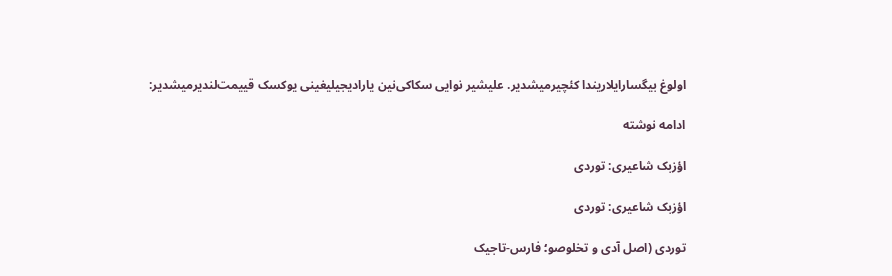اولوغ بیگسارایلاریندا کئچیرمیشدیر. علیشیر نوایی سکاکی‌‌نین یارادیجیلیغینی یوکسک قییمت‌لندیرمیشدیر:

ادامه نوشته

اؤزبک شاعیری: توردی

اؤزبک شاعیری: توردی

توردی (اصل آدی و تخلوصو؛ فارس-تاجیک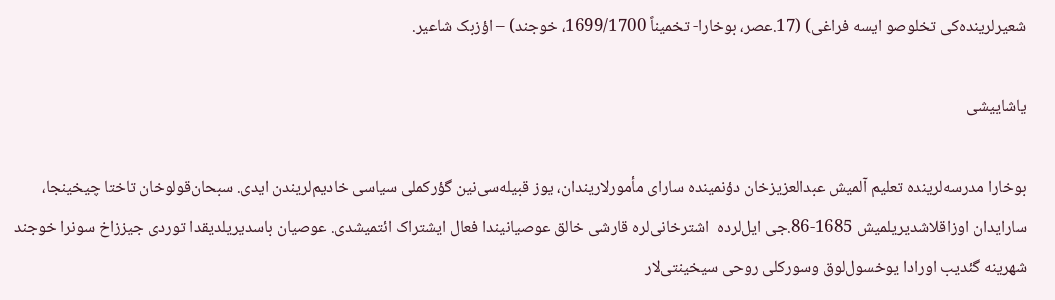شعیرلرینده‌کی تخلوصو ایسه فراغی) (17.عصر، بوخارا- تخمیناً 1699/1700، خوجند) – اؤزبک شاعیر.

یاشاییشی

بوخارا مدرسه‌لرینده تعلیم آلمیش عبدالعزیزخان دؤنمینده سارای مأمورلاریندان، یوز قبیله‌سی‌نین گؤرکملی سیاسی خادیم‌لریندن ایدی. سبحان‌قولوخان تاختا چیخینجا، سارایدان اوزاقلاشدیریلمیش 1685-86.جی ایل‌لرده  اشترخانی‌لره قارشی خالق عوصیانیندا فعال ایشتراک ائتمیشدی. عوصیان باسدیریلدیقدا توردی جیززاخ سونرا خوجند شهرینه گئدیب اورادا یوخسول‌لوق وسورکلی روحی سیخینتی‌لار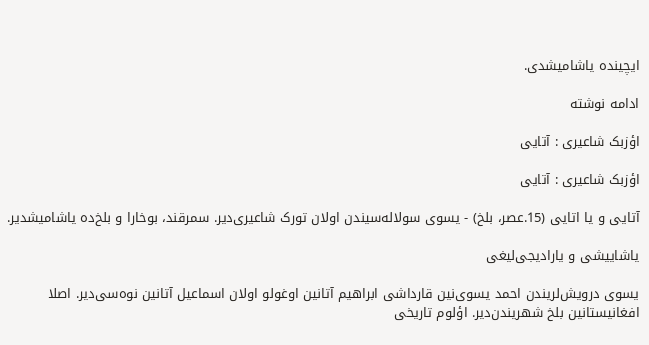ایچینده یاشامیشدی.

ادامه نوشته

اؤزبک شاعیری : آتایی

اؤزبک شاعیری : آتایی

آتایی و یا اتایی (15.عصر، بلخ) - یسوی سولاله‌سیندن اولان تورک شاعیری‌دیر. سمرقند، بوخارا و بلخ‌ده یاشامیشدیر.

یاشاییشی و یارادیجی‌لیغی

یسوی درویش‌لریندن احمد یسوی‌نین قارداشی ابراهیم آتانین اوغولو اولان اسماعیل آتانین نوه‌سی‌دیر. اصلا افغانیستانین بلخ شهریندن‌دیر. اؤلوم تاریخی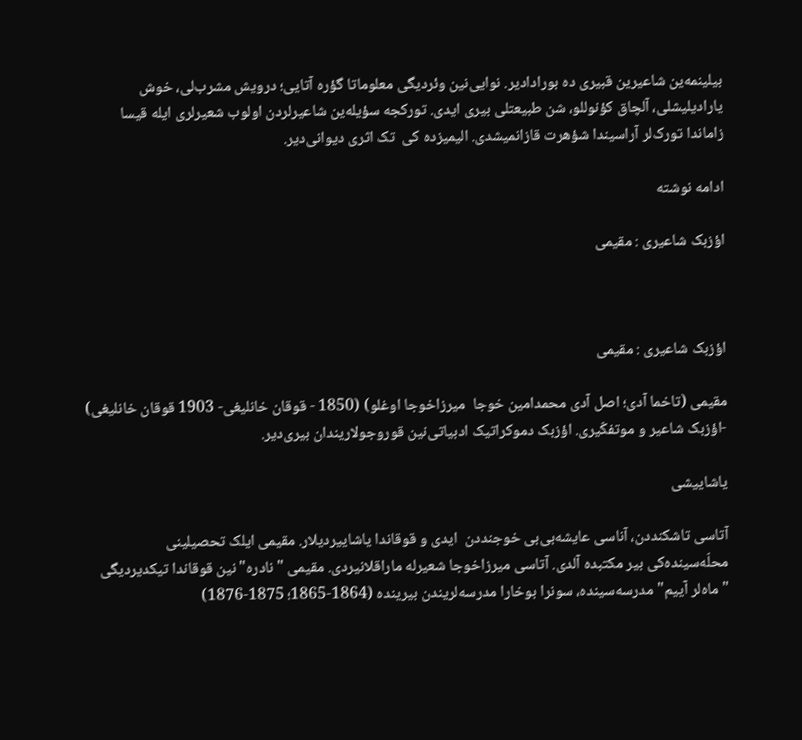بیلینمه‌ین شاعیرین قبیری ده بورادادیر. نوایی‌نین وئردیگی معلوماتا گؤره آتایی؛ درویش مشرب‌لی، خوش یارادیلیشلی، آلچاق کؤنوللو، شن طبیعتلی بیری‌ ایدی. تورکجه سؤیله‌ین شاعیرلردن اولوب شعیرلری ایله قیسا زاماندا تورک‌لر آراسیندا شؤهرت قازانمیشدی. الیمیزده کی  تک اثری دیوانی‌دیر.

ادامه نوشته

اؤزبک شاعیری : مقیمی



اؤزبک شاعیری : مقیمی

مقیمی (تاخما آدی؛ اصل آدی محمدامین خوجا  میرزاخوجا اوغلو) (1850 - قوقان خانلیغی- 1903 قوقان خانلیغی) -اؤزبک شاعیر و موتفکّیری. اؤزبک دموکراتیک ادبیاتی‌نین قوروجولاریندان بیری‌دیر.

یاشاییشی

آتاسی تاشکنددن، آناسی عایشه‌بی‌بی خوجنددن  ایدی و قوقاندا یاشاییردیلار. مقیمی ایلک تحصیلینی محلّه‌سینده‌کی بیر مکتبده آلدی. آتاسی میرزاخوجا شعیرله ماراقلانیردی. مقیمی "نادره"نین قوقاندا تیکدیردیگی "ماه‌لر آییم" مدرسه‌سینده، سونرا بوخارا مدرسه‌لریندن بیرینده (1864-1865؛ 1875-1876)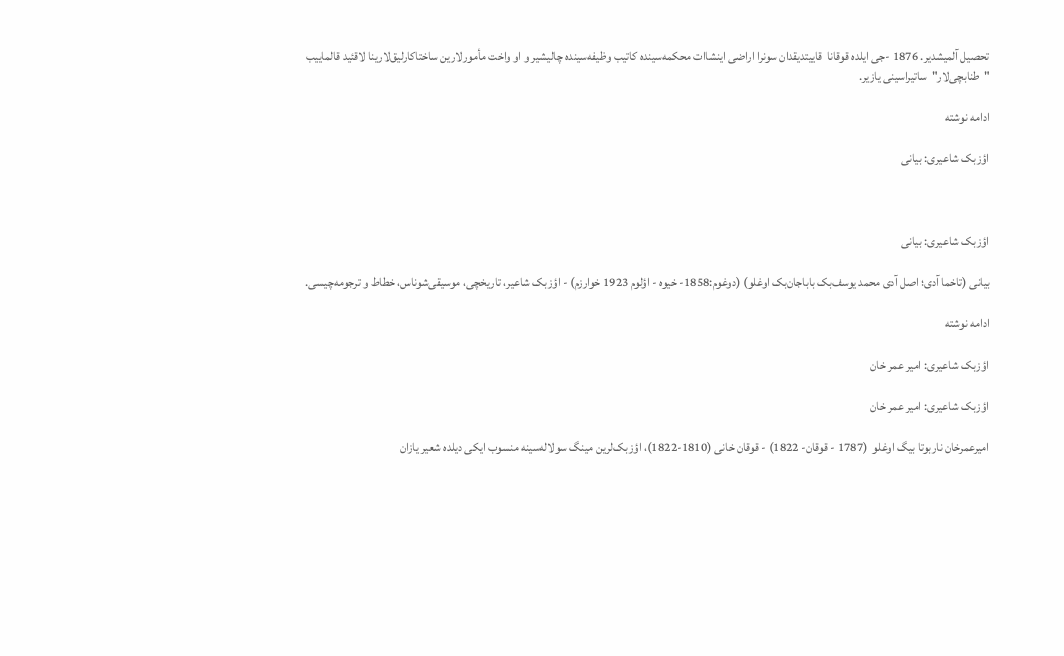تحصیل آلمیشدیر. 1876 -جی ایلده قوقانا  قاییتدیقدان سونرا اراضی اینشاات محکمه‌سینده کاتیب وظیفه‌سینده چالیشیر و او واخت مأمورلارین ساختاکارلیق‌لارینا لاقئید قالماییب "طنابچی‌لار‌"  ساتیراسینی یازیر.

ادامه نوشته

اؤزبک شاعیری: بیانی



اؤزبک شاعیری: بیانی

بیانی (تاخما آدی؛ اصل آدی محمد یوسف‌بک باباجان‌بک اوغلو) (دوغوم:1858- خیوه - اؤلوم 1923 خوارزم) - اؤزبک شاعیر، تاریخچی، موسیقی‌شوناس، خطاط و ترجومه‌چیسی.

ادامه نوشته

اؤزبک شاعیری: امیر عمر خان

اؤزبک شاعیری: امیر عمر خان

امیر‌عمرخان ناربوتا بیگ اوغلو  (1787 - قوقان- 1822) - قوقان خانی (1810-1822)، اؤزبک‌لرین مینگ سولاله‌سینه منسوب ایکی دیلده شعیر یازان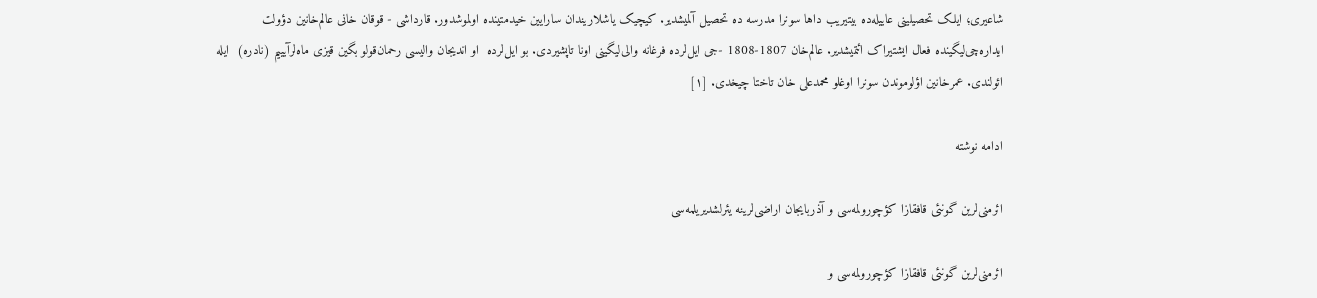شاعیری؛ ایلک تحصیلینی عاییله‌ده بیتیریب داها سونرا مدرسه ده تحصیل آلمیشدیر. کیچیک یاشلاریندان سارایین خیدمتینده اولموشدور. قارداشی - قوقان خانی عالم‌خانین دؤولت ایداره‌چی‌لیگینده فعال ایشتیراک ائتمیشدیر. عالم‌خان 1807-1808 -جی ایل‌لرده فرغانه والی‌لیگینی اونا تاپشیردی. بو ایل‌لرده  او اندیجان والیسی رحمان‌قولو بگین قیزی ماه‌لرآیییم (نادره)  ایله ائولندی. عمرخانین اؤلوموندن سونرا اوغلو محمدعلی خان تاختا چیخدی. [۱]

ادامه نوشته

ائرمنی‌‌لرین گونئی قافقازا کؤچورولمه‌سی و آذربایجان اراضی‌‌لرینه یئرلشدیریلمه‌سی

ائرمنی‌‌لرین گونئی قافقازا کؤچورولمه‌سی و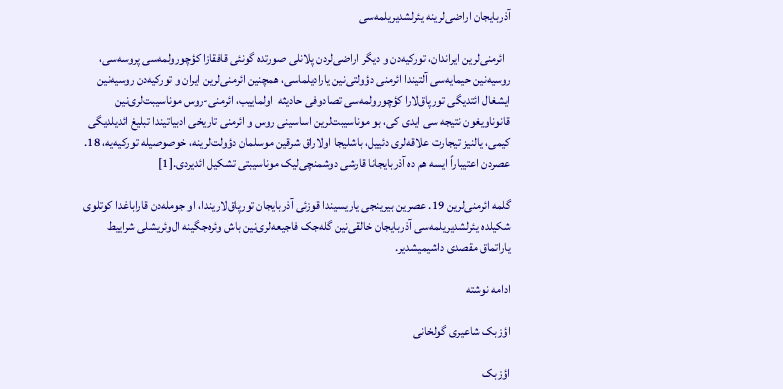آذربایجان اراضی‌‌لرینه یئرلشدیریلمه‌سی

  ائرمنی‌‌لرین ایراندان، تورکیه‌دن و دیگر اراضی‌‌لردن پلانلی صورتده گونئی قافقازا کؤچورولمه‌سی پروسه‌سی، روسیه‌نین حیمایه‌‌‌سی آلتیندا ائرمنی دؤولتی‌نین یارادیلماسی، همچنین ائرمنی‌‌لرین ایران و تورکیه‌دن روسیه‌نین ایشغال ائتدیگی تورپاق‌لارا کؤچورولمه‌سی تصادوفی حادیثه  اولماییب، ائرمنی-روس موناسیبت‌لری‌نین قانوناویغون نتیجه سی ایدی کی، بو موناسیبت‌لرین اساسینی روس و ائرمنی تاریخی ادبیاتیندا تبلیغ ائدیلدیگی کیمی، یالنیز تیجارت علاقه‌‌لری دئییل، باشلیجا او‌لاراق شرقین موسلمان دؤولت‌لرینه، خوصوصیله تورکیه‌یه، 18. عصردن اعتیباراً ایسه هم ده آذربایجانا قارشی دوشمنچی‌لیک موناسیبتی تشکیل ائدیردی.[1]

گلمه ائرمنی‌‌لرین 19. عصرین بیرینجی یاریسیندا قوزئی آذربایجان تورپاق‌لاریندا، او جومله‌دن قاراباغدا کوتلوی شکیلده یئرلشدیریلمه‌سی آذربایجان خالقی‌نین گله‌جک فاجیعه‌لری‌نین باش وئره‌جگینه ال‌وئریشلی شراییط  یاراتماق مقصدی داشیمیشدیر.

ادامه نوشته

اؤزبک شاعیری گولخانی

اؤزبک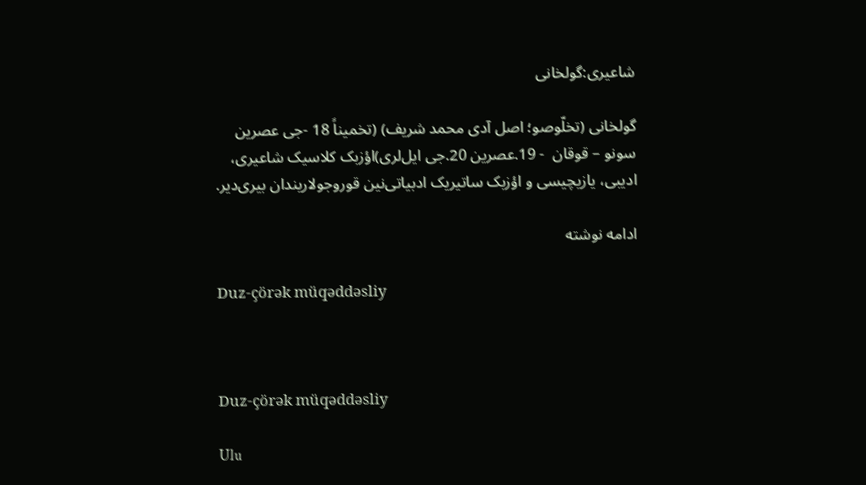شاعیری:گولخانی

گولخانی (تخلّوصو؛ اصل آدی محمد شریف) (تخمیناً 18 -جی عصرین سونو – قوقان  - 19.عصرین 20.جی ایل‌لری)اؤزبک کلاسیک شاعیری، ادیبی، یازیچیسی و اؤزبک ساتیریک ادبیاتی‌نین قوروجولاریندان بیری‌دیر.

ادامه نوشته

Duz-çörək müqəddəsliy



Duz-çörək müqəddəsliy

Ulu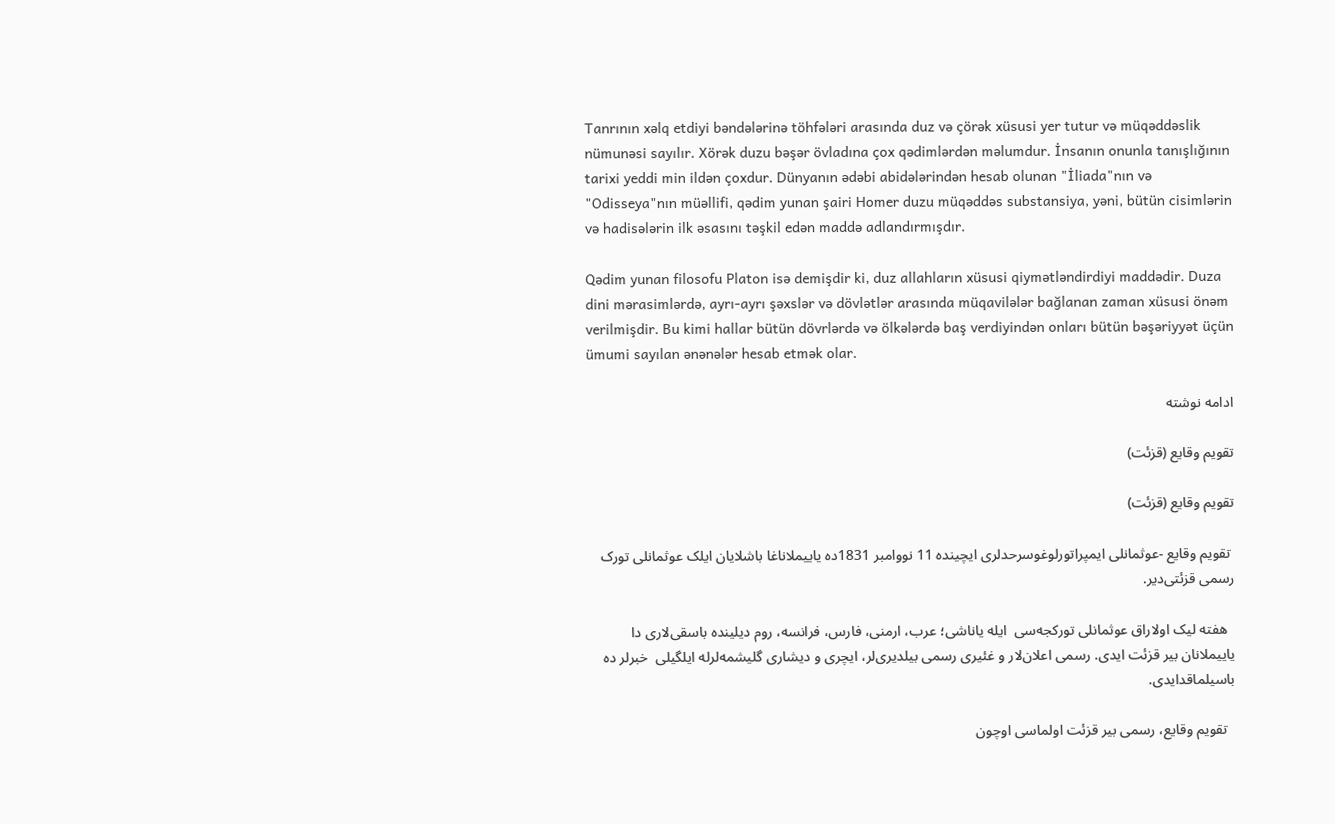Tanrının xəlq etdiyi bəndələrinə töhfələri arasında duz və çörək xüsusi yer tutur və müqəddəslik nümunəsi sayılır. Xörək duzu bəşər övladına çox qədimlərdən məlumdur. İnsanın onunla tanışlığının tarixi yeddi min ildən çoxdur. Dünyanın ədəbi abidələrindən hesab olunan "İliada"nın və "Odisseya"nın müəllifi, qədim yunan şairi Homer duzu müqəddəs substansiya, yəni, bütün cisimlərin və hadisələrin ilk əsasını təşkil edən maddə adlandırmışdır.

Qədim yunan filosofu Platon isə demişdir ki, duz allahların xüsusi qiymətləndirdiyi maddədir. Duza dini mərasimlərdə, ayrı-ayrı şəxslər və dövlətlər arasında müqavilələr bağlanan zaman xüsusi önəm verilmişdir. Bu kimi hallar bütün dövrlərdə və ölkələrdə baş verdiyindən onları bütün bəşəriyyət üçün ümumi sayılan ənənələr hesab etmək olar.

ادامه نوشته

تقویم وقایع (قزئت)

تقویم وقایع (قزئت)

 تقویم وقایع -عوثمانلی ایمپراتورلوغوسرحدلری ایچینده 11 نووامبر 1831ده یاییملاناغا باشلایان ایلک عوثمانلی تورک رسمی قزئتی‌دیر.

  هفته لیک اولاراق عوثمانلی تورکجه‌سی  ایله یاناشی؛ عرب، ارمنی، فارس، فرانسه، روم دیلینده باسقی‌لاری دا یاییملانان بیر قزئت ‌ایدی. رسمی اعلان‌لار و غئیری رسمی بیلدیری‌لر، ایچری و دیشاری گلیشمه‌لرله ایلگیلی  خبرلر ده باسیلماقدایدی.

  تقویم وقایع، رسمی بیر قزئت اولماسی اوچون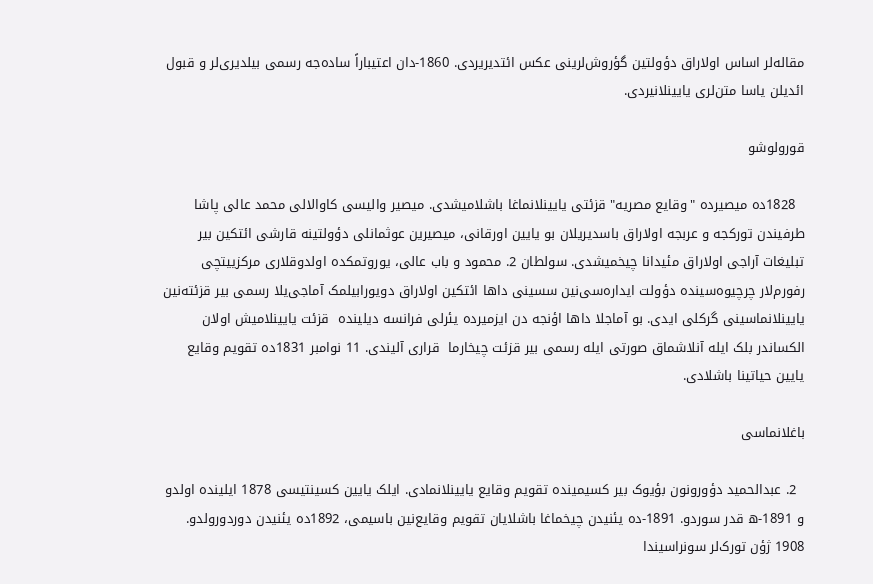مقاله‌لر اساس اولاراق دؤولتین گؤروش‌لرینی عکس ائتدیریردی. 1860-دان اعتیباراً ساده‌جه رسمی بیلدیری‌لر و قبول ائدیلن یاسا متن‌لری یایینلانیردی.

قورولوشو

  1828ده میصیرده "وقایع مصریه" قزئتی یایینلانماغا باشلامیشدی. میصیر والیسی کاوالالی محمد عالی پاشا طرفیندن تورکجه و عربجه اولاراق باسدیریلان بو یایین اورقانی، میصیرین عوثمانلی دؤولتینه قارشی ائتکین بیر تبلیغات آراجی اولاراق مئیدانا چیخمیشدی. سولطان 2. محمود و باب عالی، یوروتمکده اولدوقلاری مرکزییتچی رفورم‌لار چرچیوه‌سینده دؤولت ایداره‌سی‌نین سسینی داها ائتکین اولاراق دویورابیلمک آماجی‌یلا رسمی بیر قزئته‌نین یایینلانماسینی گرکلی ایدی. بو آماجلا داها اؤنجه دن ایزمیرده یئرلی فرانسه‌ دیلینده  قزئت یایینلامیش اولان الکساندر بلک ایله آنلاشماق صورتی ایله رسمی بیر قزئت چیخارما  قراری آلیندی. 11 نوامبر 1831ده تقویم وقایع یایین حیاتینا باشلادی.

باغلانماسی

  2. عبدالحمید دؤورونون بؤیوک بیر کسیمینده تقویم وقایع یایینلانمادی. ایلک یایین کسینتیسی 1878 ایلینده اولدو و 1891-ه قدر سوردو. 1891-ده یئنیدن چیخماغا باشلایان تقویم وقایع‌نین باسیمی، 1892ده یئنیدن دوردورولدو. 1908 ژؤن تورک‌لر سونراسیندا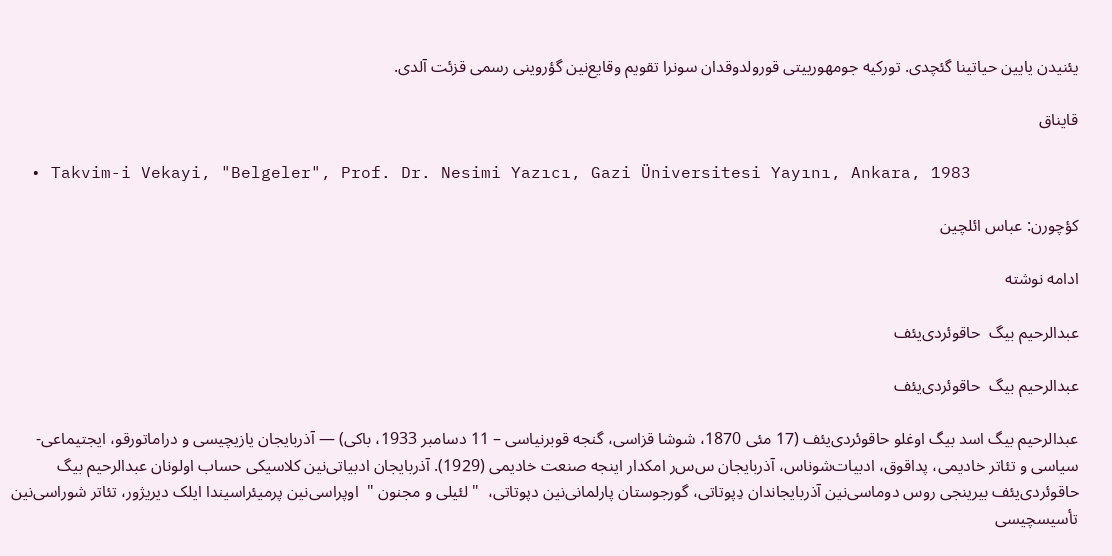یئنیدن یایین حیاتینا گئچدی. تورکیه جومهورییتی قورولدوقدان سونرا تقویم وقایع‌نین گؤروینی رسمی قزئت آلدی.

قایناق

  • Takvim-i Vekayi, "Belgeler", Prof. Dr. Nesimi Yazıcı, Gazi Üniversitesi Yayını, Ankara, 1983

کؤچورن: عباس ائلچین

ادامه نوشته

عبدالرحیم بیگ  حاقوئردی‌یئف

عبدالرحیم بیگ  حاقوئردی‌یئف

عبدالرحیم بیگ اسد بیگ اوغلو حاقوئردی‌یئف (17 مئی 1870، شوشا قزاسی، گنجه قوبرنیاسی – 11 دسامبر 1933، باکی) — آذربایجان یازیچیسی و دراماتورقو، ایجتیماعی-سیاسی و تئاتر خادیمی، پداقوق، ادبیات‌شوناس، آذربایجان س‌س‌ر امکدار اینجه صنعت خادیمی (1929). آذربایجان ادبیاتی‌نین کلاسیکی حساب اولونان عبدالرحیم بیگ حاقوئردی‌یئف بیرینجی روس دوماسی‌نین آذربایجاندان دِپوتاتی، گورجوستان پارلمانی‌نین دپوتاتی،  " لئیلی و مجنون "  اوپراسی‌نین پرمیئراسیندا ایلک دیریژور، تئاتر شوراسی‌نین تأسیسچیسی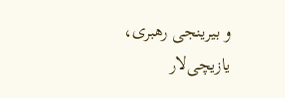و بیرینجی رهبری، یازیچی‌لار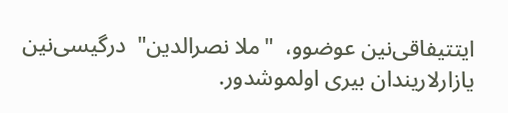ایتتیفاقی‌نین عوضوو،  "ملا نصرالدین"  درگیسی‌‌نین یازارلاریندان بیری اولموشدور.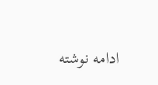ادامه نوشته